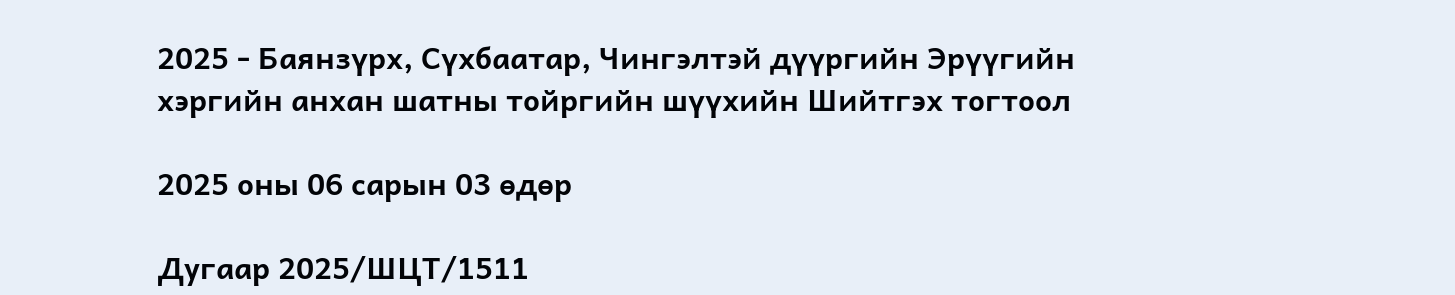2025 - Баянзүрх, Сүхбаатар, Чингэлтэй дүүргийн Эрүүгийн хэргийн анхан шатны тойргийн шүүхийн Шийтгэх тогтоол

2025 оны 06 сарын 03 өдөр

Дугаар 2025/ШЦТ/1511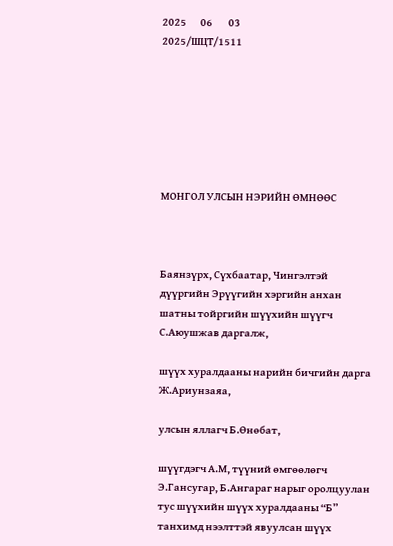2025       06        03                                     2025/ШЦТ/1511







МОНГОЛ УЛСЫН НЭРИЙН ӨМНӨӨС



Баянзүрх, Сүхбаатар, Чингэлтэй дүүргийн Эрүүгийн хэргийн анхан шатны тойргийн шүүхийн шүүгч С.Аюушжав даргалж,

шүүх хуралдааны нарийн бичгийн дарга Ж.Ариунзаяа,

улсын яллагч Б.Өнөбат,

шүүгдэгч А.М, түүний өмгөөлөгч Э.Гансугар, Б.Ангараг нарыг оролцуулан тус шүүхийн шүүх хуралдааны “Б” танхимд нээлттэй явуулсан шүүх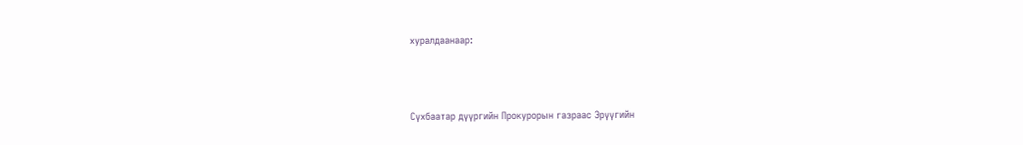хуралдаанаар:



Сүхбаатар дүүргийн Прокурорын газраас Эрүүгийн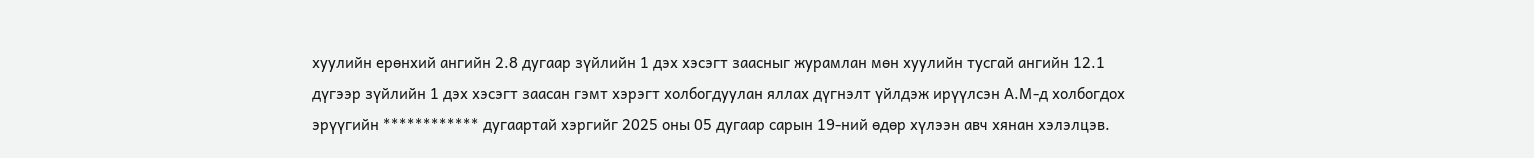хуулийн ерөнхий ангийн 2.8 дугаар зүйлийн 1 дэх хэсэгт заасныг журамлан мөн хуулийн тусгай ангийн 12.1 дүгээр зүйлийн 1 дэх хэсэгт заасан гэмт хэрэгт холбогдуулан яллах дүгнэлт үйлдэж ирүүлсэн А.М-д холбогдох эрүүгийн ************ дугаартай хэргийг 2025 оны 05 дугаар сарын 19-ний өдөр хүлээн авч хянан хэлэлцэв.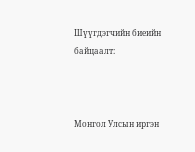Шүүгдэгчийн биеийн байцаалт:



Монгол Улсын иргэн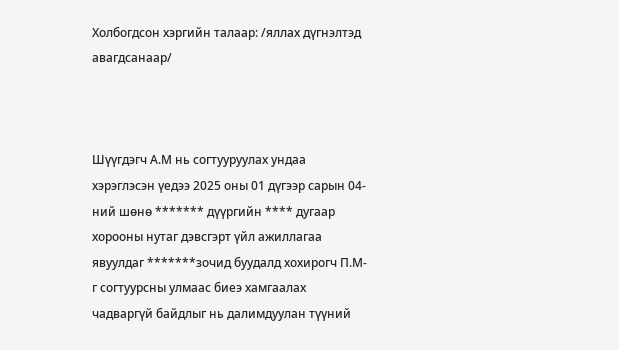Холбогдсон хэргийн талаар: /яллах дүгнэлтэд авагдсанаар/



Шүүгдэгч А.М нь согтууруулах ундаа хэрэглэсэн үедээ 2025 оны 01 дүгээр сарын 04-ний шөнө ******* дүүргийн **** дугаар хорооны нутаг дэвсгэрт үйл ажиллагаа явуулдаг *******зочид буудалд хохирогч П.М-г согтуурсны улмаас биеэ хамгаалах чадваргүй байдлыг нь далимдуулан түүний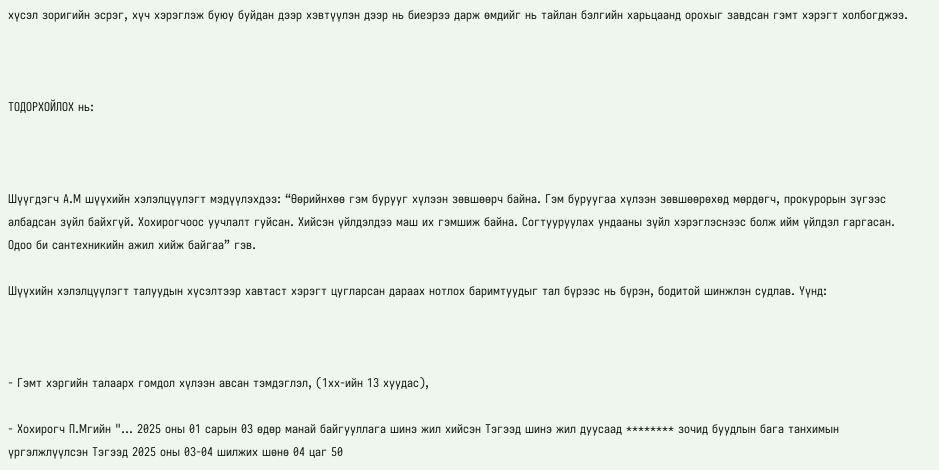хүсэл зоригийн эсрэг, хүч хэрэглэж буюу буйдан дээр хэвтүүлэн дээр нь биеэрээ дарж өмдийг нь тайлан бэлгийн харьцаанд орохыг завдсан гэмт хэрэгт холбогджээ.



ТОДОРХОЙЛОХ нь:



Шүүгдэгч А.М шүүхийн хэлэлцүүлэгт мэдүүлэхдээ: “Өөрийнхөө гэм бурууг хүлээн зөвшөөрч байна. Гэм буруугаа хүлээн зөвшөөрөхөд мөрдөгч, прокурорын зүгээс албадсан зүйл байхгүй. Хохирогчоос уучлалт гуйсан. Хийсэн үйлдэлдээ маш их гэмшиж байна. Согтууруулах ундааны зүйл хэрэглэснээс болж ийм үйлдэл гаргасан. Одоо би сантехникийн ажил хийж байгаа” гэв.

Шүүхийн хэлэлцүүлэгт талуудын хүсэлтээр хавтаст хэрэгт цугларсан дараах нотлох баримтуудыг тал бүрээс нь бүрэн, бодитой шинжлэн судлав. Үүнд:



- Гэмт хэргийн талаарх гомдол хүлээн авсан тэмдэглэл, (1хх-ийн 13 хуудас),

- Хохирогч П.Мгийн "... 2025 оны 01 сарын 03 өдөр манай байгууллага шинэ жил хийсэн Тэгээд шинэ жил дуусаад ******** зочид буудлын бага танхимын үргэлжлүүлсэн Тэгээд 2025 оны 03-04 шилжих шөнө 04 цаг 50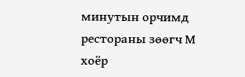минутын орчимд рестораны зөөгч М хоёр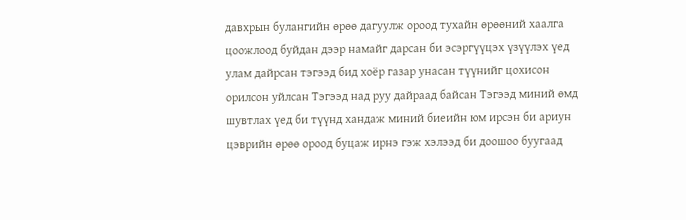давхрын булангийн өрөө дагуулж ороод тухайн өрөөний хаалга цоожлоод буйдан дээр намайг дарсан би эсэргүүцэх үзүүлэх үед улам дайрсан тэгээд бид хоёр газар унасан түүнийг цохисон орилсон уйлсан Тэгээд над руу дайраад байсан Тэгээд миний өмд шувтлах үед би түүнд хандаж миний биеийн юм ирсэн би ариун цэврийн өрөө ороод буцаж ирнэ гэж хэлээд би доошоо буугаад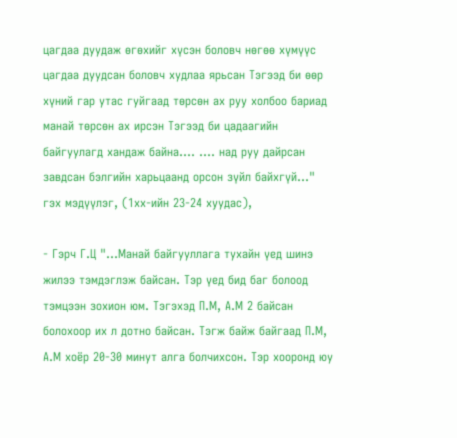цагдаа дуудаж өгөхийг хүсэн боловч нөгөө хүмүүс цагдаа дуудсан боловч худлаа ярьсан Тэгээд би өөр хүний гар утас гуйгаад төрсөн ах pyy холбоо бариад манай төрсөн ах ирсэн Тэгээд би цадаагийн байгуулагд хандаж байна.... .... над руу дайрсан завдсан бэлгийн харьцаанд орсон зүйл байхгүй..." гэх мэдүүлэг, (1хх-ийн 23-24 xyудас),

- Гэрч Г.Ц "...Манай байгууллага тухайн үед шинэ жилээ тэмдэглэж байсан. Тэр үед бид баг болоод тэмцээн зохион юм. Тэгэхэд П.М, А.М 2 байсан болохоор их л дотно байсан. Тэгж байж байгаад П.М, А.М хоёр 20-30 минут алга болчихсон. Тэр хооронд юу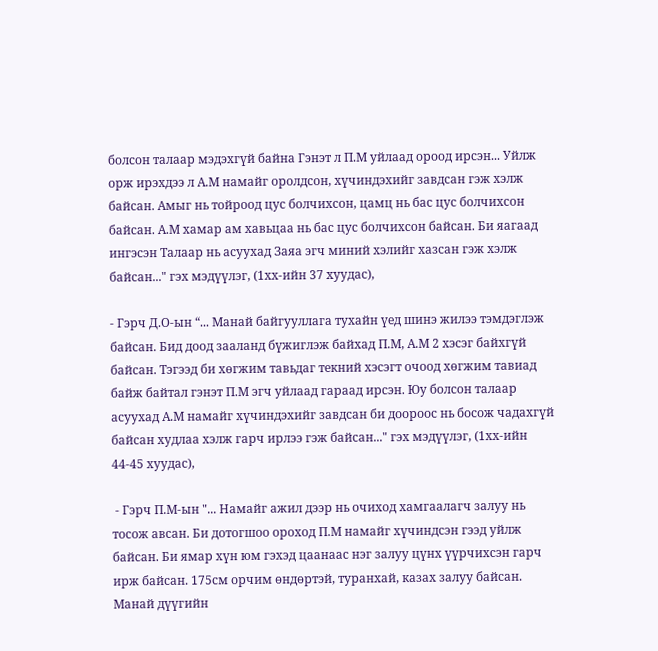болсон талаар мэдэхгүй байна Гэнэт л П.М уйлаад ороод ирсэн... Уйлж орж ирэхдээ л А.М намайг оролдсон, хүчиндэхийг завдсан гэж хэлж байсан. Амыг нь тойроод цус болчихсон, цамц нь бас цус болчихсон байсан. А.М хамар ам хавьцаа нь бас цус болчихсон байсан. Би яагаад ингэсэн Талаар нь асуухад Заяа эгч миний хэлийг хазсан гэж хэлж байсан..." гэх мэдүүлэг, (1хх-ийн 37 xyудас),

- Гэрч Д.О-ын “... Манай байгууллага тухайн үед шинэ жилээ тэмдэглэж байсан. Бид доод зааланд бүжиглэж байхад П.М, А.М 2 хэсэг байхгүй байсан. Тэгээд би хөгжим тавьдаг текний хэсэгт очоод хөгжим тавиад байж байтал гэнэт П.М эгч уйлаад гараад ирсэн. Юу болсон талаар асуухад А.М намайг хүчиндэхийг завдсан би доороос нь босож чадахгүй байсан худлаа хэлж гарч ирлээ гэж байсан..." гэх мэдүүлэг, (1хх-ийн 44-45 хуудас),

 - Гэрч П.М-ын "... Намайг ажил дээр нь очиход хамгаалагч залуу нь тосож авсан. Би дотогшоо ороход П.М намайг хүчиндсэн гээд уйлж байсан. Би ямар хүн юм гэхэд цаанаас нэг залуу цүнх үүрчихсэн гарч ирж байсан. 175см орчим өндөртэй, туранхай, казах залуу байсан. Манай дүүгийн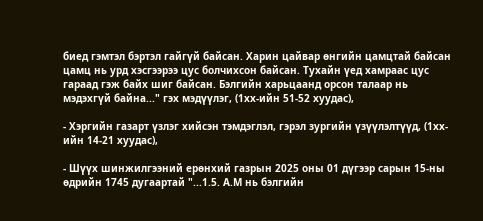биед гэмтэл бэртэл гайгүй байсан. Харин цайвар өнгийн цамцтай байсан цамц нь урд хэсгээрээ цус болчихсон байсан. Тухайн үед хамраас цус гараад гэж байх шиг байсан. Бэлгийн харьцаанд орсон талаар нь мэдэхгүй байна..." гэх мэдүүлэг, (1хх-ийн 51-52 хуудас),

- Хэргийн газарт үзлэг хийсэн тэмдэглэл, гэрэл зургийн үзүүлэлтүүд, (1хх-ийн 14-21 хуудас),

- Шүүх шинжилгээний ерөнхий газрын 2025 оны 01 дүгээр сарын 15-ны өдрийн 1745 дугаартай "...1.5. А.М нь бэлгийн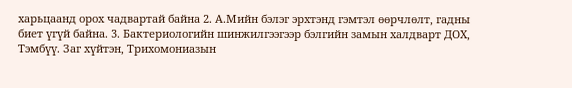харьцаанд орох чадвартай байна 2. А.Мийн бэлэг эрхтэнд гэмтэл өөрчлөлт, гадны биет үгүй байна. 3. Бактериологийн шинжилгээгээр бэлгийн замын халдварт ДОХ, Тэмбүү. Заг хүйтэн, Трихомониазын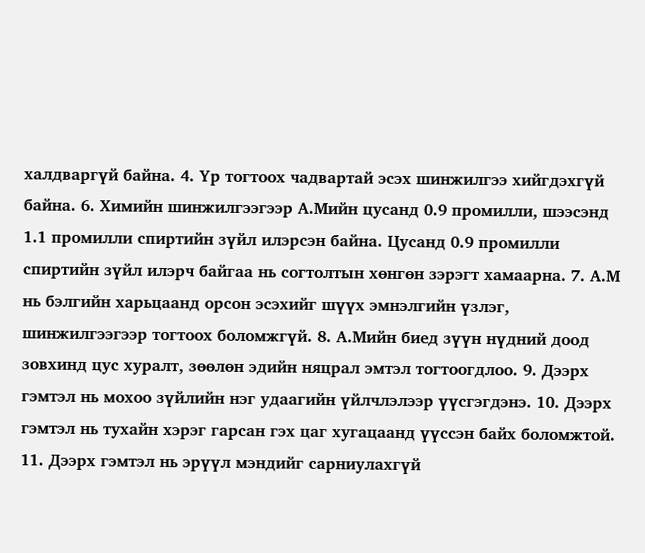халдваргүй байна. 4. Үр тогтоох чадвартай эсэх шинжилгээ хийгдэхгүй байна. 6. Химийн шинжилгээгээр А.Мийн цусанд 0.9 промилли, шээсэнд 1.1 промилли спиртийн зүйл илэрсэн байна. Цусанд 0.9 промилли спиртийн зүйл илэрч байгаа нь согтолтын хөнгөн зэрэгт хамаарна. 7. А.М нь бэлгийн харьцаанд орсон эсэхийг шүүх эмнэлгийн үзлэг, шинжилгээгээр тогтоох боломжгүй. 8. А.Мийн биед зүүн нүдний доод зовхинд цус хуралт, зөөлөн эдийн няцрал эмтэл тогтоогдлоо. 9. Дээрх гэмтэл нь мохоо зүйлийн нэг удаагийн үйлчлэлээр үүсгэгдэнэ. 10. Дээрх гэмтэл нь тухайн хэрэг гарсан гэх цаг хугацаанд үүссэн байх боломжтой. 11. Дээрх гэмтэл нь эрүүл мэндийг сарниулахгүй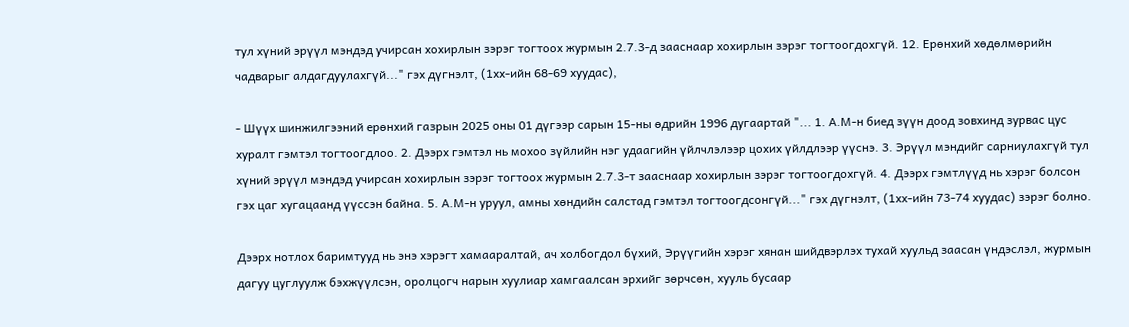тул хүний эрүүл мэндэд учирсан хохирлын зэрэг тогтоох журмын 2.7.3-д зааснаар хохирлын зэрэг тогтоогдохгүй. 12. Ерөнхий хөдөлмөрийн чадварыг алдагдуулахгүй..." гэх дүгнэлт, (1хх-ийн 68-69 хуудас),

- Шүүх шинжилгээний ерөнхий газрын 2025 оны 01 дүгээр сарын 15-ны өдрийн 1996 дугаартай "... 1. А.М-н биед зүүн доод зовхинд зурвас цус хуралт гэмтэл тогтоогдлоо. 2. Дээрх гэмтэл нь мохоо зүйлийн нэг удаагийн үйлчлэлээр цохих үйлдлээр үүснэ. 3. Эрүүл мэндийг сарниулахгүй тул хүний эрүүл мэндэд учирсан хохирлын зэрэг тогтоох журмын 2.7.3-т зааснаар хохирлын зэрэг тогтоогдохгүй. 4. Дээрх гэмтлүүд нь хэрэг болсон гэх цаг хугацаанд үүссэн байна. 5. А.М-н уруул, амны хөндийн салстад гэмтэл тогтоогдсонгүй..." гэх дүгнэлт, (1хх-ийн 73-74 хуудас) зэрэг болно.

Дээрх нотлох баримтууд нь энэ хэрэгт хамааралтай, ач холбогдол бүхий, Эрүүгийн хэрэг хянан шийдвэрлэх тухай хуульд заасан үндэслэл, журмын дагуу цуглуулж бэхжүүлсэн, оролцогч нарын хуулиар хамгаалсан эрхийг зөрчсөн, хууль бусаар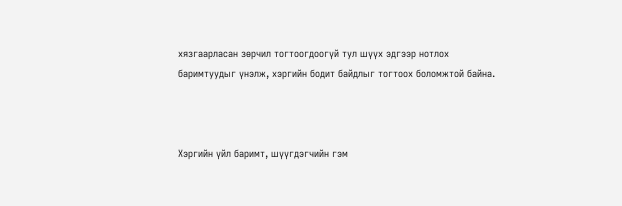хязгаарласан зөрчил тогтоогдоогүй тул шүүх эдгээр нотлох баримтуудыг үнэлж, хэргийн бодит байдлыг тогтоох боломжтой байна.



Хэргийн үйл баримт, шүүгдэгчийн гэм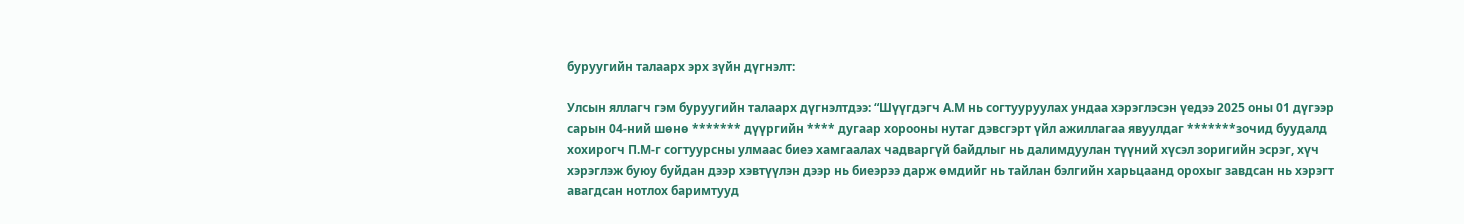буруугийн талаарх эрх зүйн дүгнэлт:

Улсын яллагч гэм буруугийн талаарх дүгнэлтдээ: “Шүүгдэгч А.М нь согтууруулах ундаа хэрэглэсэн үедээ 2025 оны 01 дүгээр сарын 04-ний шөнө ******* дүүргийн **** дугаар хорооны нутаг дэвсгэрт үйл ажиллагаа явуулдаг *******зочид буудалд хохирогч П.М-г согтуурсны улмаас биеэ хамгаалах чадваргүй байдлыг нь далимдуулан түүний хүсэл зоригийн эсрэг, хүч хэрэглэж буюу буйдан дээр хэвтүүлэн дээр нь биеэрээ дарж өмдийг нь тайлан бэлгийн харьцаанд орохыг завдсан нь хэрэгт авагдсан нотлох баримтууд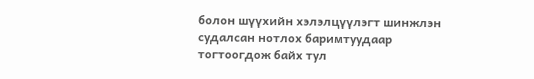болон шүүхийн хэлэлцүүлэгт шинжлэн судалсан нотлох баримтуудаар тогтоогдож байх тул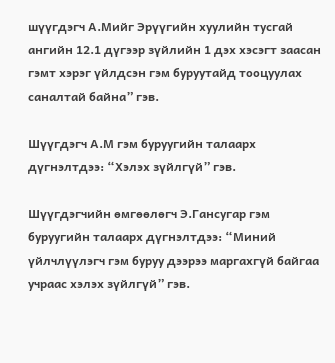шүүгдэгч А.Мийг Эрүүгийн хуулийн тусгай ангийн 12.1 дүгээр зүйлийн 1 дэх хэсэгт заасан гэмт хэрэг үйлдсэн гэм буруутайд тооцуулах саналтай байна” гэв.

Шүүгдэгч А.М гэм буруугийн талаарх дүгнэлтдээ: “Хэлэх зүйлгүй” гэв.

Шүүгдэгчийн өмгөөлөгч Э.Гансугар гэм буруугийн талаарх дүгнэлтдээ: “Миний үйлчлүүлэгч гэм буруу дээрээ маргахгүй байгаа учраас хэлэх зүйлгүй” гэв.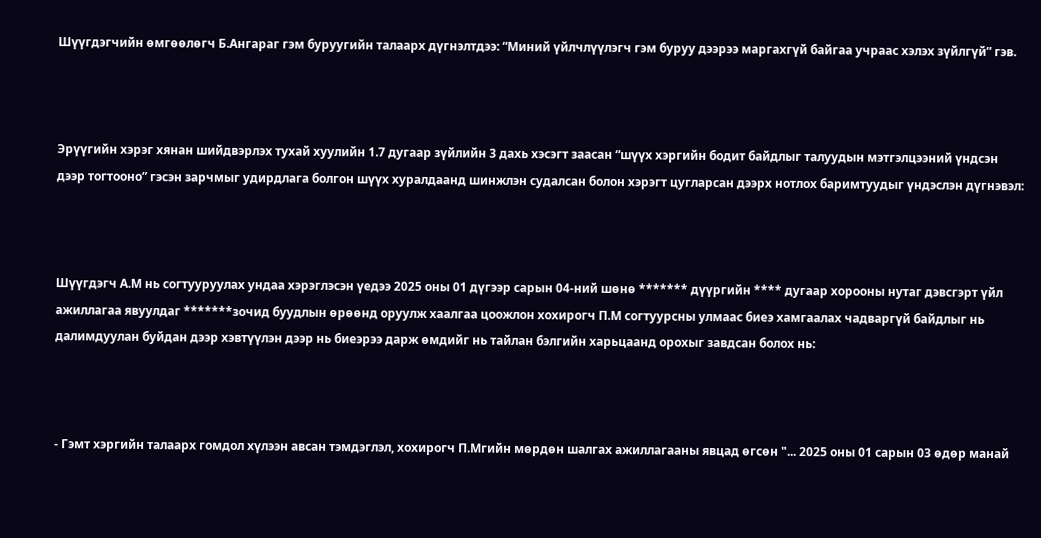Шүүгдэгчийн өмгөөлөгч Б.Ангараг гэм буруугийн талаарх дүгнэлтдээ: “Миний үйлчлүүлэгч гэм буруу дээрээ маргахгүй байгаа учраас хэлэх зүйлгүй” гэв.



Эрүүгийн хэрэг хянан шийдвэрлэх тухай хуулийн 1.7 дугаар зүйлийн 3 дахь хэсэгт заасан “шүүх хэргийн бодит байдлыг талуудын мэтгэлцээний үндсэн дээр тогтооно” гэсэн зарчмыг удирдлага болгон шүүх хуралдаанд шинжлэн судалсан болон хэрэгт цугларсан дээрх нотлох баримтуудыг үндэслэн дүгнэвэл:



Шүүгдэгч А.М нь согтууруулах ундаа хэрэглэсэн үедээ 2025 оны 01 дүгээр сарын 04-ний шөнө ******* дүүргийн **** дугаар хорооны нутаг дэвсгэрт үйл ажиллагаа явуулдаг *******зочид буудлын өрөөнд оруулж хаалгаа цоожлон хохирогч П.М согтуурсны улмаас биеэ хамгаалах чадваргүй байдлыг нь далимдуулан буйдан дээр хэвтүүлэн дээр нь биеэрээ дарж өмдийг нь тайлан бэлгийн харьцаанд орохыг завдсан болох нь:



- Гэмт хэргийн талаарх гомдол хүлээн авсан тэмдэглэл, хохирогч П.Мгийн мөрдөн шалгах ажиллагааны явцад өгсөн "... 2025 оны 01 сарын 03 өдөр манай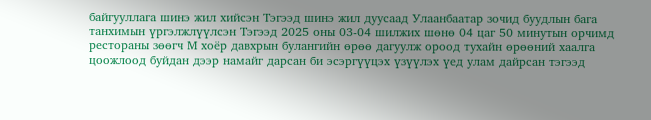байгууллага шинэ жил хийсэн Тэгээд шинэ жил дуусаад Улаанбаатар зочид буудлын бага танхимын үргэлжлүүлсэн Тэгээд 2025 оны 03-04 шилжих шөнө 04 цаг 50 минутын орчимд рестораны зөөгч М хоёр давхрын булангийн өрөө дагуулж ороод тухайн өрөөний хаалга цоожлоод буйдан дээр намайг дарсан би эсэргүүцэх үзүүлэх үед улам дайрсан тэгээд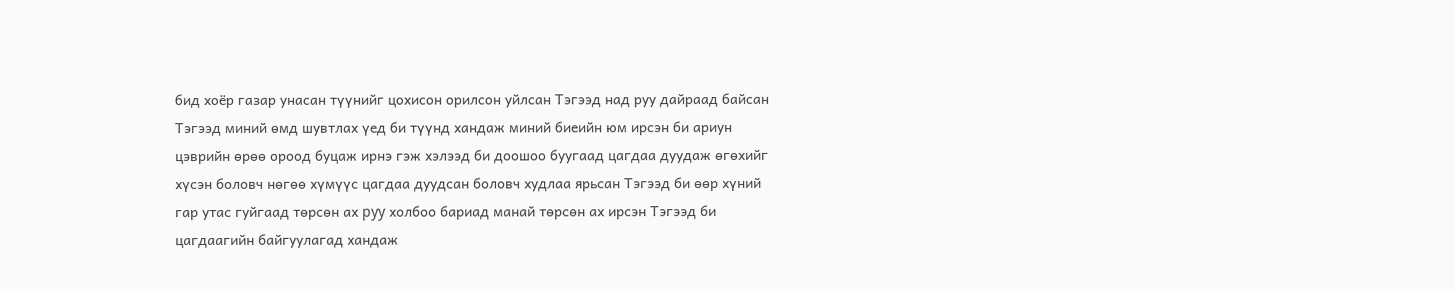бид хоёр газар унасан түүнийг цохисон орилсон уйлсан Тэгээд над руу дайраад байсан Тэгээд миний өмд шувтлах үед би түүнд хандаж миний биеийн юм ирсэн би ариун цэврийн өрөө ороод буцаж ирнэ гэж хэлээд би доошоо буугаад цагдаа дуудаж өгөхийг хүсэн боловч нөгөө хүмүүс цагдаа дуудсан боловч худлаа ярьсан Тэгээд би өөр хүний гар утас гуйгаад төрсөн ах pyy холбоо бариад манай төрсөн ах ирсэн Тэгээд би цагдаагийн байгуулагад хандаж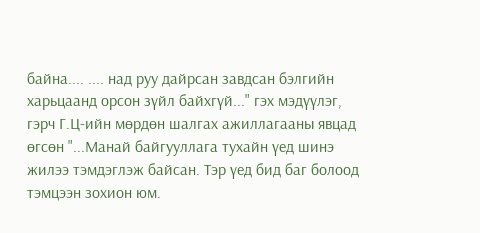байна.... .... над руу дайрсан завдсан бэлгийн харьцаанд орсон зүйл байхгүй..." гэх мэдүүлэг, гэрч Г.Ц-ийн мөрдөн шалгах ажиллагааны явцад өгсөн "...Манай байгууллага тухайн үед шинэ жилээ тэмдэглэж байсан. Тэр үед бид баг болоод тэмцээн зохион юм.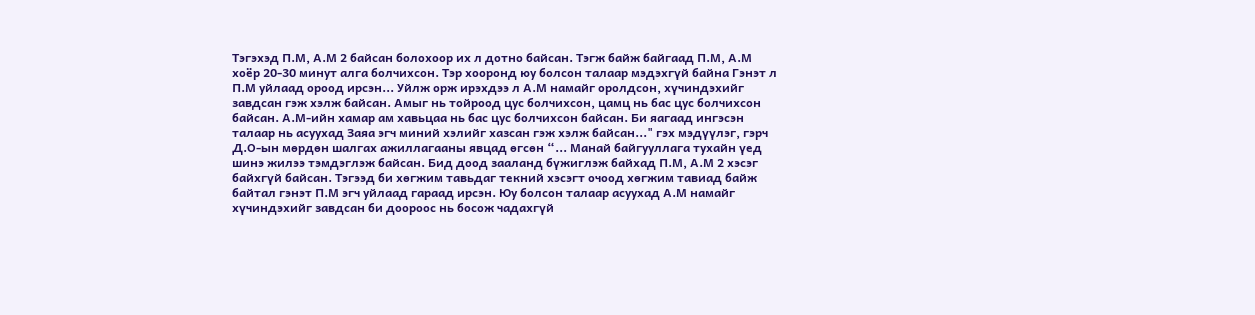Тэгэхэд П.М, А.М 2 байсан болохоор их л дотно байсан. Тэгж байж байгаад П.М, А.М хоёр 20-30 минут алга болчихсон. Тэр хооронд юу болсон талаар мэдэхгүй байна Гэнэт л П.М уйлаад ороод ирсэн... Уйлж орж ирэхдээ л А.М намайг оролдсон, хүчиндэхийг завдсан гэж хэлж байсан. Амыг нь тойроод цус болчихсон, цамц нь бас цус болчихсон байсан. А.М-ийн хамар ам хавьцаа нь бас цус болчихсон байсан. Би яагаад ингэсэн талаар нь асуухад Заяа эгч миний хэлийг хазсан гэж хэлж байсан..." гэх мэдүүлэг, гэрч Д.О-ын мөрдөн шалгах ажиллагааны явцад өгсөн “... Манай байгууллага тухайн үед шинэ жилээ тэмдэглэж байсан. Бид доод зааланд бүжиглэж байхад П.М, А.М 2 хэсэг байхгүй байсан. Тэгээд би хөгжим тавьдаг текний хэсэгт очоод хөгжим тавиад байж байтал гэнэт П.М эгч уйлаад гараад ирсэн. Юу болсон талаар асуухад А.М намайг хүчиндэхийг завдсан би доороос нь босож чадахгүй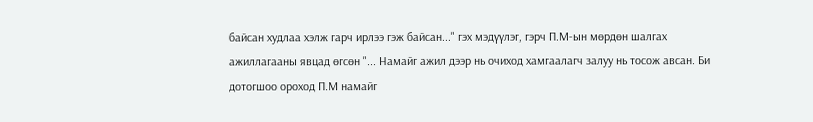байсан худлаа хэлж гарч ирлээ гэж байсан..." гэх мэдүүлэг, гэрч П.М-ын мөрдөн шалгах ажиллагааны явцад өгсөн "... Намайг ажил дээр нь очиход хамгаалагч залуу нь тосож авсан. Би дотогшоо ороход П.М намайг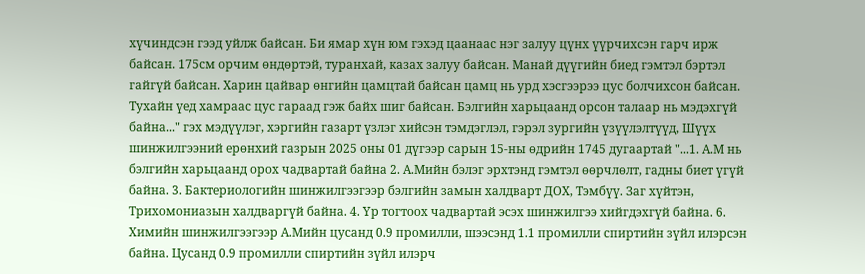хүчиндсэн гээд уйлж байсан. Би ямар хүн юм гэхэд цаанаас нэг залуу цүнх үүрчихсэн гарч ирж байсан. 175см орчим өндөртэй, туранхай, казах залуу байсан. Манай дүүгийн биед гэмтэл бэртэл гайгүй байсан. Харин цайвар өнгийн цамцтай байсан цамц нь урд хэсгээрээ цус болчихсон байсан. Тухайн үед хамраас цус гараад гэж байх шиг байсан. Бэлгийн харьцаанд орсон талаар нь мэдэхгүй байна..." гэх мэдүүлэг, хэргийн газарт үзлэг хийсэн тэмдэглэл, гэрэл зургийн үзүүлэлтүүд, Шүүх шинжилгээний ерөнхий газрын 2025 оны 01 дүгээр сарын 15-ны өдрийн 1745 дугаартай "...1. А.М нь бэлгийн харьцаанд орох чадвартай байна 2. А.Мийн бэлэг эрхтэнд гэмтэл өөрчлөлт, гадны биет үгүй байна. 3. Бактериологийн шинжилгээгээр бэлгийн замын халдварт ДОХ, Тэмбүү. Заг хүйтэн, Трихомониазын халдваргүй байна. 4. Үр тогтоох чадвартай эсэх шинжилгээ хийгдэхгүй байна. 6. Химийн шинжилгээгээр А.Мийн цусанд 0.9 промилли, шээсэнд 1.1 промилли спиртийн зүйл илэрсэн байна. Цусанд 0.9 промилли спиртийн зүйл илэрч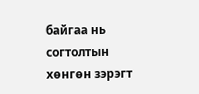байгаа нь согтолтын хөнгөн зэрэгт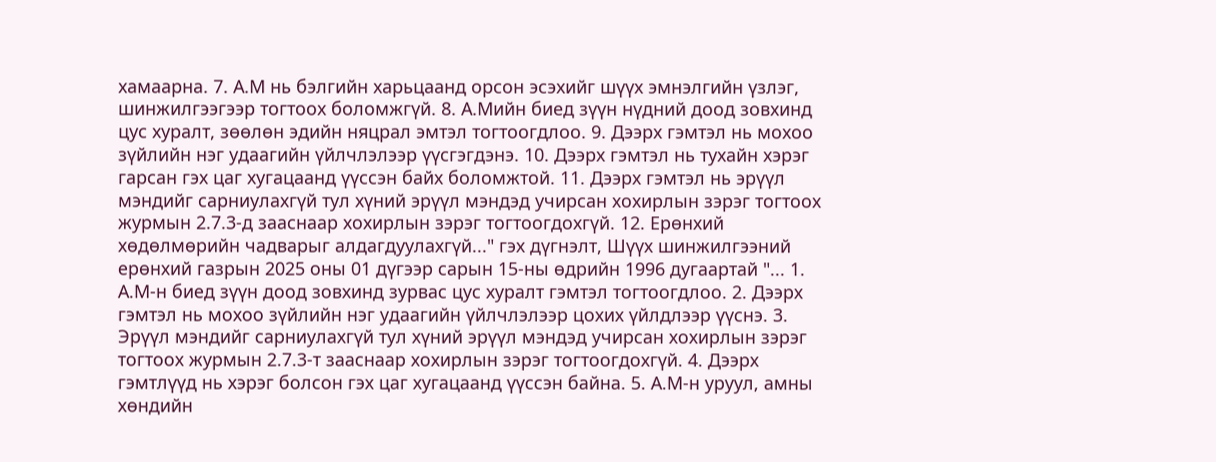хамаарна. 7. А.М нь бэлгийн харьцаанд орсон эсэхийг шүүх эмнэлгийн үзлэг, шинжилгээгээр тогтоох боломжгүй. 8. А.Мийн биед зүүн нүдний доод зовхинд цус хуралт, зөөлөн эдийн няцрал эмтэл тогтоогдлоо. 9. Дээрх гэмтэл нь мохоо зүйлийн нэг удаагийн үйлчлэлээр үүсгэгдэнэ. 10. Дээрх гэмтэл нь тухайн хэрэг гарсан гэх цаг хугацаанд үүссэн байх боломжтой. 11. Дээрх гэмтэл нь эрүүл мэндийг сарниулахгүй тул хүний эрүүл мэндэд учирсан хохирлын зэрэг тогтоох журмын 2.7.3-д зааснаар хохирлын зэрэг тогтоогдохгүй. 12. Ерөнхий хөдөлмөрийн чадварыг алдагдуулахгүй..." гэх дүгнэлт, Шүүх шинжилгээний ерөнхий газрын 2025 оны 01 дүгээр сарын 15-ны өдрийн 1996 дугаартай "... 1. А.М-н биед зүүн доод зовхинд зурвас цус хуралт гэмтэл тогтоогдлоо. 2. Дээрх гэмтэл нь мохоо зүйлийн нэг удаагийн үйлчлэлээр цохих үйлдлээр үүснэ. 3. Эрүүл мэндийг сарниулахгүй тул хүний эрүүл мэндэд учирсан хохирлын зэрэг тогтоох журмын 2.7.3-т зааснаар хохирлын зэрэг тогтоогдохгүй. 4. Дээрх гэмтлүүд нь хэрэг болсон гэх цаг хугацаанд үүссэн байна. 5. А.М-н уруул, амны хөндийн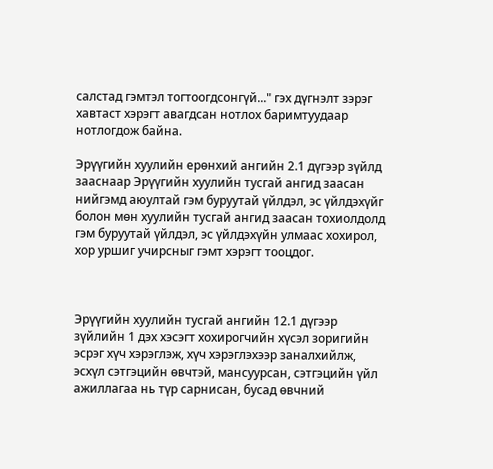салстад гэмтэл тогтоогдсонгүй..." гэх дүгнэлт зэрэг хавтаст хэрэгт авагдсан нотлох баримтуудаар нотлогдож байна.

Эрүүгийн хуулийн ерөнхий ангийн 2.1 дүгээр зүйлд зааснаар Эрүүгийн хуулийн тусгай ангид заасан нийгэмд аюултай гэм буруутай үйлдэл, эс үйлдэхүйг болон мөн хуулийн тусгай ангид заасан тохиолдолд гэм буруутай үйлдэл, эс үйлдэхүйн улмаас хохирол, хор уршиг учирсныг гэмт хэрэгт тооцдог.



Эрүүгийн хуулийн тусгай ангийн 12.1 дүгээр зүйлийн 1 дэх хэсэгт хохирогчийн хүсэл зоригийн эсрэг хүч хэрэглэж, хүч хэрэглэхээр заналхийлж, эсхүл сэтгэцийн өвчтэй, мансуурсан, сэтгэцийн үйл ажиллагаа нь түр сарнисан, бусад өвчний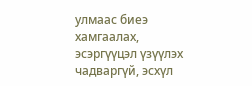улмаас биеэ хамгаалах, эсэргүүцэл үзүүлэх чадваргүй, эсхүл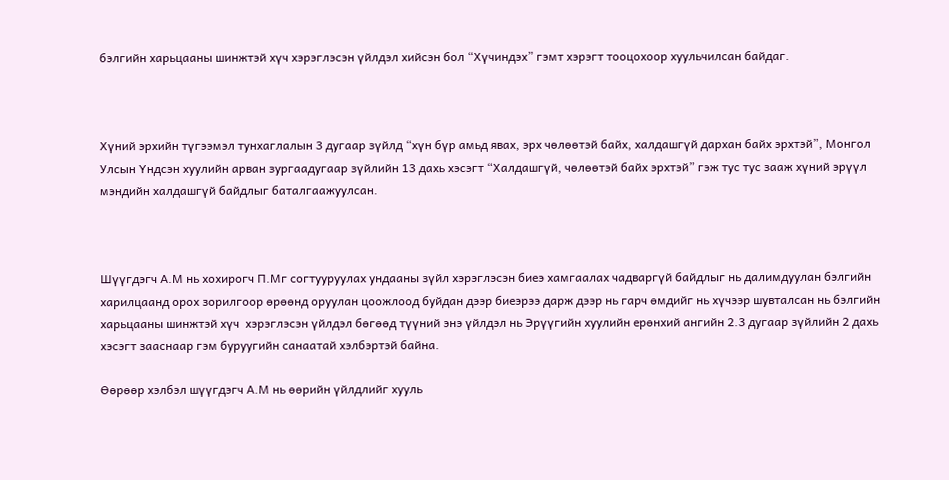бэлгийн харьцааны шинжтэй хүч хэрэглэсэн үйлдэл хийсэн бол “Хүчиндэх” гэмт хэрэгт тооцохоор хуульчилсан байдаг.



Хүний эрхийн түгээмэл тунхаглалын 3 дугаар зүйлд “хүн бүр амьд явах, эрх чөлөөтэй байх, халдашгүй дархан байх эрхтэй”, Монгол Улсын Үндсэн хуулийн арван зургаадугаар зүйлийн 13 дахь хэсэгт “Халдашгүй, чөлөөтэй байх эрхтэй” гэж тус тус зааж хүний эрүүл мэндийн халдашгүй байдлыг баталгаажуулсан.



Шүүгдэгч А.М нь хохирогч П.Мг согтууруулах ундааны зүйл хэрэглэсэн биеэ хамгаалах чадваргүй байдлыг нь далимдуулан бэлгийн харилцаанд орох зорилгоор өрөөнд оруулан цоожлоод буйдан дээр биеэрээ дарж дээр нь гарч өмдийг нь хүчээр шувталсан нь бэлгийн харьцааны шинжтэй хүч  хэрэглэсэн үйлдэл бөгөөд түүний энэ үйлдэл нь Эрүүгийн хуулийн ерөнхий ангийн 2.3 дугаар зүйлийн 2 дахь хэсэгт зааснаар гэм буруугийн санаатай хэлбэртэй байна.

Өөрөөр хэлбэл шүүгдэгч А.М нь өөрийн үйлдлийг хууль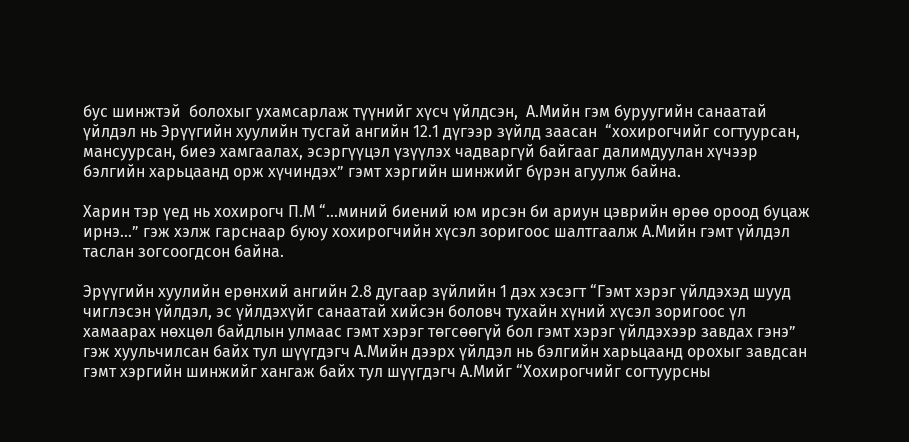бус шинжтэй  болохыг ухамсарлаж түүнийг хүсч үйлдсэн,  А.Мийн гэм буруугийн санаатай үйлдэл нь Эрүүгийн хуулийн тусгай ангийн 12.1 дүгээр зүйлд заасан  “хохирогчийг согтуурсан, мансуурсан, биеэ хамгаалах, эсэргүүцэл үзүүлэх чадваргүй байгааг далимдуулан хүчээр бэлгийн харьцаанд орж хүчиндэх” гэмт хэргийн шинжийг бүрэн агуулж байна.

Харин тэр үед нь хохирогч П.М “...миний биений юм ирсэн би ариун цэврийн өрөө ороод буцаж ирнэ...” гэж хэлж гарснаар буюу хохирогчийн хүсэл зоригоос шалтгаалж А.Мийн гэмт үйлдэл таслан зогсоогдсон байна.

Эрүүгийн хуулийн ерөнхий ангийн 2.8 дугаар зүйлийн 1 дэх хэсэгт “Гэмт хэрэг үйлдэхэд шууд чиглэсэн үйлдэл, эс үйлдэхүйг санаатай хийсэн боловч тухайн хүний хүсэл зоригоос үл хамаарах нөхцөл байдлын улмаас гэмт хэрэг төгсөөгүй бол гэмт хэрэг үйлдэхээр завдах гэнэ” гэж хуульчилсан байх тул шүүгдэгч А.Мийн дээрх үйлдэл нь бэлгийн харьцаанд орохыг завдсан гэмт хэргийн шинжийг хангаж байх тул шүүгдэгч А.Мийг “Хохирогчийг согтуурсны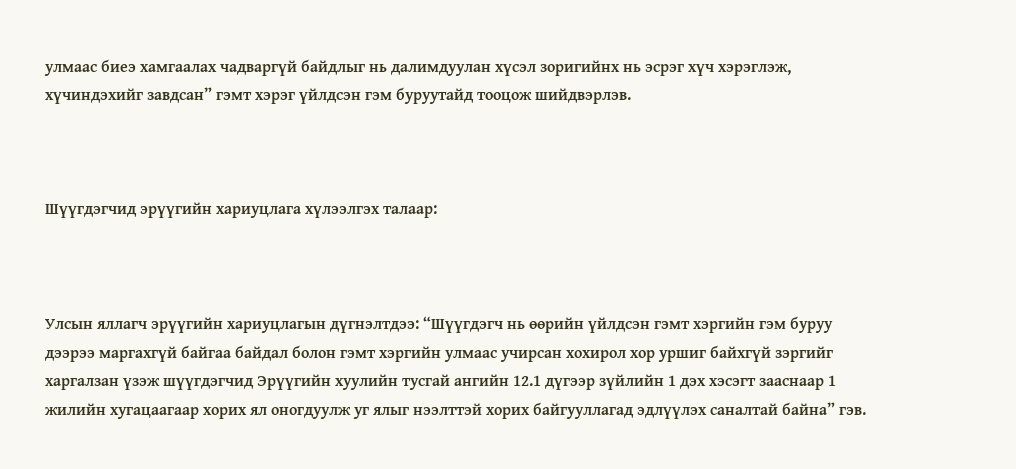улмаас биеэ хамгаалах чадваргүй байдлыг нь далимдуулан хүсэл зоригийнх нь эсрэг хүч хэрэглэж, хүчиндэхийг завдсан” гэмт хэрэг үйлдсэн гэм буруутайд тооцож шийдвэрлэв.



Шүүгдэгчид эрүүгийн хариуцлага хүлээлгэх талаар:



Улсын яллагч эрүүгийн хариуцлагын дүгнэлтдээ: “Шүүгдэгч нь өөрийн үйлдсэн гэмт хэргийн гэм буруу дээрээ маргахгүй байгаа байдал болон гэмт хэргийн улмаас учирсан хохирол хор уршиг байхгүй зэргийг харгалзан үзэж шүүгдэгчид Эрүүгийн хуулийн тусгай ангийн 12.1 дүгээр зүйлийн 1 дэх хэсэгт зааснаар 1 жилийн хугацаагаар хорих ял оногдуулж уг ялыг нээлттэй хорих байгууллагад эдлүүлэх саналтай байна” гэв.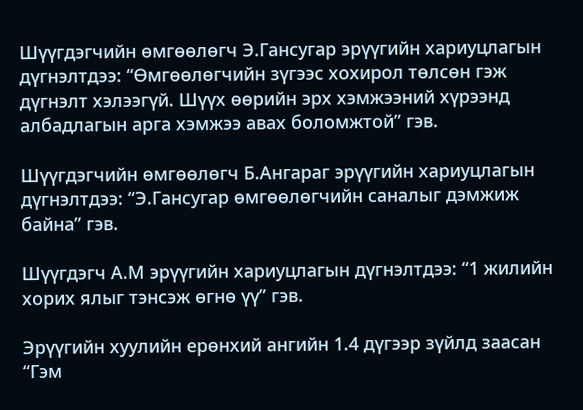Шүүгдэгчийн өмгөөлөгч Э.Гансугар эрүүгийн хариуцлагын дүгнэлтдээ: “Өмгөөлөгчийн зүгээс хохирол төлсөн гэж дүгнэлт хэлээгүй. Шүүх өөрийн эрх хэмжээний хүрээнд албадлагын арга хэмжээ авах боломжтой” гэв.

Шүүгдэгчийн өмгөөлөгч Б.Ангараг эрүүгийн хариуцлагын дүгнэлтдээ: “Э.Гансугар өмгөөлөгчийн саналыг дэмжиж байна” гэв.

Шүүгдэгч А.М эрүүгийн хариуцлагын дүгнэлтдээ: “1 жилийн хорих ялыг тэнсэж өгнө үү” гэв.

Эрүүгийн хуулийн ерөнхий ангийн 1.4 дүгээр зүйлд заасан “Гэм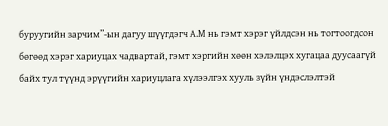буруугийн зарчим”-ын дагуу шүүгдэгч А.М нь гэмт хэрэг үйлдсэн нь тогтоогдсон бөгөөд хэрэг хариуцах чадвартай, гэмт хэргийн хөөн хэлэлцэх хугацаа дуусаагүй байх тул түүнд эрүүгийн хариуцлага хүлээлгэх хууль зүйн үндэслэлтэй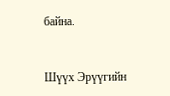байна.



Шүүх Эрүүгийн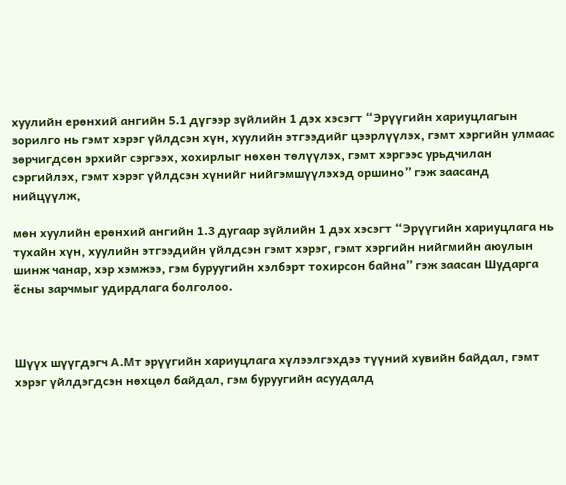хуулийн ерөнхий ангийн 5.1 дүгээр зүйлийн 1 дэх хэсэгт “Эрүүгийн хариуцлагын зорилго нь гэмт хэрэг үйлдсэн хүн, хуулийн этгээдийг цээрлүүлэх, гэмт хэргийн улмаас зөрчигдсөн эрхийг сэргээх, хохирлыг нөхөн төлүүлэх, гэмт хэргээс урьдчилан сэргийлэх, гэмт хэрэг үйлдсэн хүнийг нийгэмшүүлэхэд оршино” гэж заасанд нийцүүлж,

мөн хуулийн ерөнхий ангийн 1.3 дугаар зүйлийн 1 дэх хэсэгт “Эрүүгийн хариуцлага нь тухайн хүн, хуулийн этгээдийн үйлдсэн гэмт хэрэг, гэмт хэргийн нийгмийн аюулын шинж чанар, хэр хэмжээ, гэм буруугийн хэлбэрт тохирсон байна” гэж заасан Шударга ёсны зарчмыг удирдлага болголоо.



Шүүх шүүгдэгч А.Мт эрүүгийн хариуцлага хүлээлгэхдээ түүний хувийн байдал, гэмт хэрэг үйлдэгдсэн нөхцөл байдал, гэм буруугийн асуудалд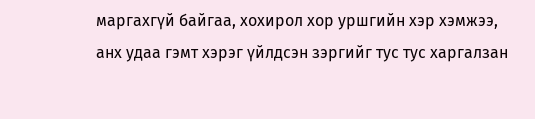маргахгүй байгаа, хохирол хор уршгийн хэр хэмжээ, анх удаа гэмт хэрэг үйлдсэн зэргийг тус тус харгалзан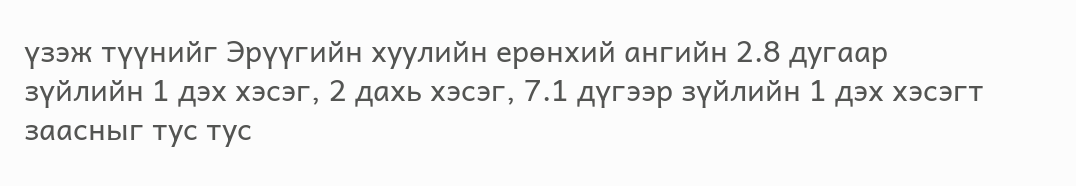үзэж түүнийг Эрүүгийн хуулийн ерөнхий ангийн 2.8 дугаар зүйлийн 1 дэх хэсэг, 2 дахь хэсэг, 7.1 дүгээр зүйлийн 1 дэх хэсэгт заасныг тус тус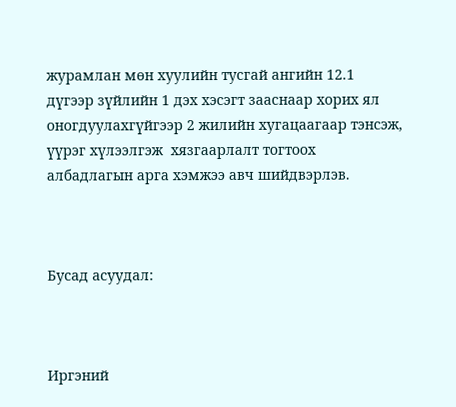журамлан мөн хуулийн тусгай ангийн 12.1 дүгээр зүйлийн 1 дэх хэсэгт зааснаар хорих ял оногдуулахгүйгээр 2 жилийн хугацаагаар тэнсэж, үүрэг хүлээлгэж  хязгаарлалт тогтоох албадлагын арга хэмжээ авч шийдвэрлэв.



Бусад асуудал:



Иргэний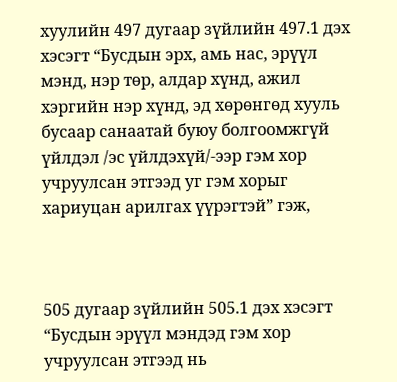хуулийн 497 дугаар зүйлийн 497.1 дэх хэсэгт “Бусдын эрх, амь нас, эрүүл мэнд, нэр төр, алдар хүнд, ажил хэргийн нэр хүнд, эд хөрөнгөд хууль бусаар санаатай буюу болгоомжгүй үйлдэл /эс үйлдэхүй/-ээр гэм хор учруулсан этгээд уг гэм хорыг хариуцан арилгах үүрэгтэй” гэж,



505 дугаар зүйлийн 505.1 дэх хэсэгт “Бусдын эрүүл мэндэд гэм хор учруулсан этгээд нь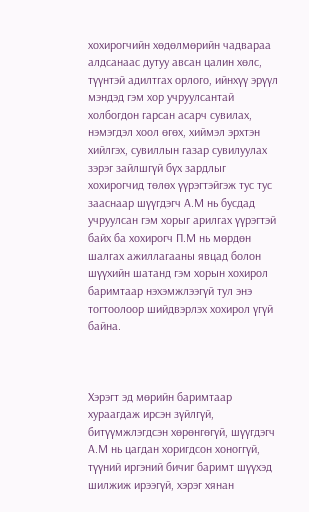хохирогчийн хөдөлмөрийн чадвараа алдсанаас дутуу авсан цалин хөлс, түүнтэй адилтгах орлого, ийнхүү эрүүл мэндэд гэм хор учруулсантай холбогдон гарсан асарч сувилах, нэмэгдэл хоол өгөх, хиймэл эрхтэн хийлгэх, сувиллын газар сувилуулах зэрэг зайлшгүй бүх зардлыг хохирогчид төлөх үүрэгтэйгэж тус тус зааснаар шүүгдэгч А.М нь бусдад учруулсан гэм хорыг арилгах үүрэгтэй байх ба хохирогч П.М нь мөрдөн шалгах ажиллагааны явцад болон шүүхийн шатанд гэм хорын хохирол баримтаар нэхэмжлээгүй тул энэ тогтоолоор шийдвэрлэх хохирол үгүй байна.



Хэрэгт эд мөрийн баримтаар хураагдаж ирсэн зүйлгүй, битүүмжлэгдсэн хөрөнгөгүй, шүүгдэгч А.М нь цагдан хоригдсон хоноггүй, түүний иргэний бичиг баримт шүүхэд шилжиж ирээгүй, хэрэг хянан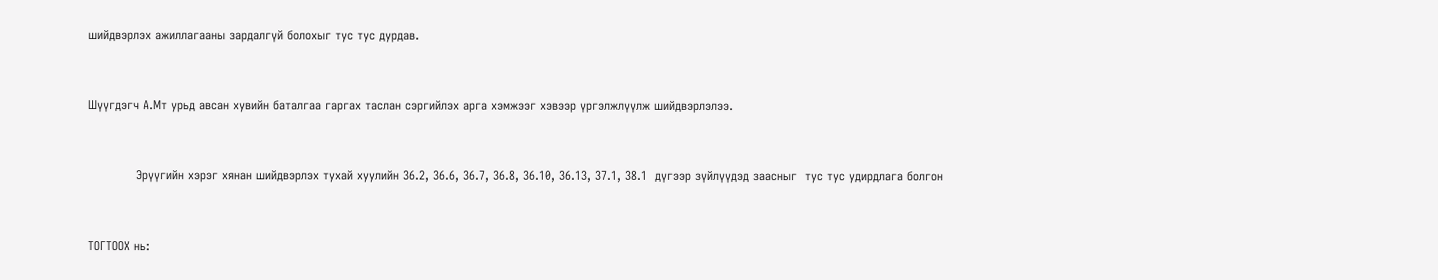шийдвэрлэх ажиллагааны зардалгүй болохыг тус тус дурдав.



Шүүгдэгч А.Мт урьд авсан хувийн баталгаа гаргах таслан сэргийлэх арга хэмжээг хэвээр үргэлжлүүлж шийдвэрлэлээ.



            Эрүүгийн хэрэг хянан шийдвэрлэх тухай хуулийн 36.2, 36.6, 36.7, 36.8, 36.10, 36.13, 37.1, 38.1  дүгээр зүйлүүдэд заасныг  тус тус удирдлага болгон



ТОГТООХ нь: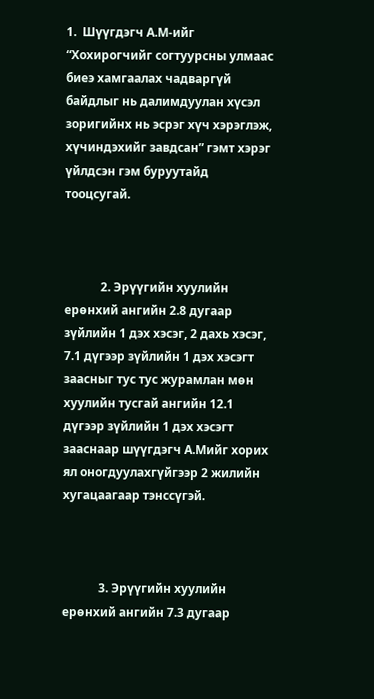1.  Шүүгдэгч А.М-ийг “Хохирогчийг согтуурсны улмаас биеэ хамгаалах чадваргүй байдлыг нь далимдуулан хүсэл зоригийнх нь эсрэг хүч хэрэглэж, хүчиндэхийг завдсан” гэмт хэрэг үйлдсэн гэм буруутайд  тооцсугай.



            2. Эрүүгийн хуулийн ерөнхий ангийн 2.8 дугаар зүйлийн 1 дэх хэсэг, 2 дахь хэсэг, 7.1 дүгээр зүйлийн 1 дэх хэсэгт заасныг тус тус журамлан мөн хуулийн тусгай ангийн 12.1 дүгээр зүйлийн 1 дэх хэсэгт зааснаар шүүгдэгч А.Мийг хорих ял оногдуулахгүйгээр 2 жилийн хугацаагаар тэнссүгэй.



            3. Эрүүгийн хуулийн ерөнхий ангийн 7.3 дугаар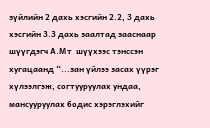зүйлийн 2 дахь хэсгийн 2.2, 3 дахь хэсгийн 3.3 дахь заалтад зааснаар шүүгдэгч А.Мт  шүүхээс тэнссэн хугацаанд “...зан үйлээ засах үүрэг хүлээлгэж, согтууруулах ундаа, мансууруулах бодис хэрэглэхийг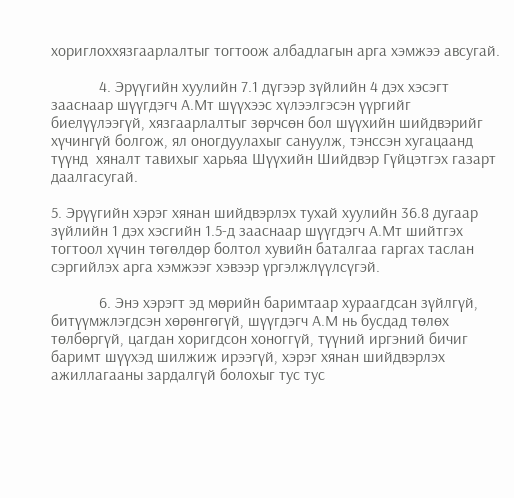хориглоххязгаарлалтыг тогтоож албадлагын арга хэмжээ авсугай.

            4. Эрүүгийн хуулийн 7.1 дүгээр зүйлийн 4 дэх хэсэгт зааснаар шүүгдэгч А.Мт шүүхээс хүлээлгэсэн үүргийг биелүүлээгүй, хязгаарлалтыг зөрчсөн бол шүүхийн шийдвэрийг хүчингүй болгож, ял оногдуулахыг сануулж, тэнссэн хугацаанд түүнд  хяналт тавихыг харьяа Шүүхийн Шийдвэр Гүйцэтгэх газарт даалгасугай.

5. Эрүүгийн хэрэг хянан шийдвэрлэх тухай хуулийн 36.8 дугаар зүйлийн 1 дэх хэсгийн 1.5-д зааснаар шүүгдэгч А.Мт шийтгэх тогтоол хүчин төгөлдөр болтол хувийн баталгаа гаргах таслан сэргийлэх арга хэмжээг хэвээр үргэлжлүүлсүгэй.

            6. Энэ хэрэгт эд мөрийн баримтаар хураагдсан зүйлгүй, битүүмжлэгдсэн хөрөнгөгүй, шүүгдэгч А.М нь бусдад төлөх төлбөргүй, цагдан хоригдсон хоноггүй, түүний иргэний бичиг баримт шүүхэд шилжиж ирээгүй, хэрэг хянан шийдвэрлэх ажиллагааны зардалгүй болохыг тус тус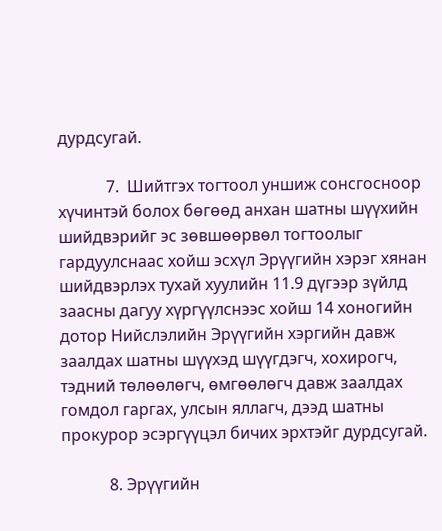дурдсугай.

            7.  Шийтгэх тогтоол уншиж сонсгосноор хүчинтэй болох бөгөөд анхан шатны шүүхийн шийдвэрийг эс зөвшөөрвөл тогтоолыг гардуулснаас хойш эсхүл Эрүүгийн хэрэг хянан шийдвэрлэх тухай хуулийн 11.9 дүгээр зүйлд заасны дагуу хүргүүлснээс хойш 14 хоногийн дотор Нийслэлийн Эрүүгийн хэргийн давж заалдах шатны шүүхэд шүүгдэгч, хохирогч, тэдний төлөөлөгч, өмгөөлөгч давж заалдах гомдол гаргах, улсын яллагч, дээд шатны прокурор эсэргүүцэл бичих эрхтэйг дурдсугай.

            8. Эрүүгийн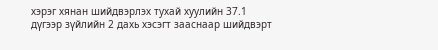хэрэг хянан шийдвэрлэх тухай хуулийн 37.1 дүгээр зүйлийн 2 дахь хэсэгт зааснаар шийдвэрт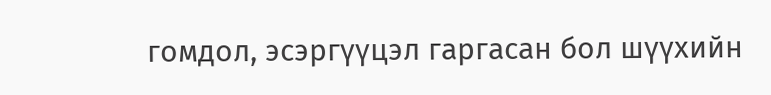гомдол, эсэргүүцэл гаргасан бол шүүхийн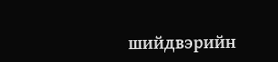шийдвэрийн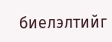биелэлтийг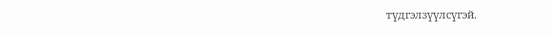түдгэлзүүлсүгэй.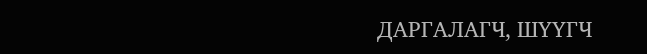ДАРГАЛАГЧ, ШҮҮГЧ